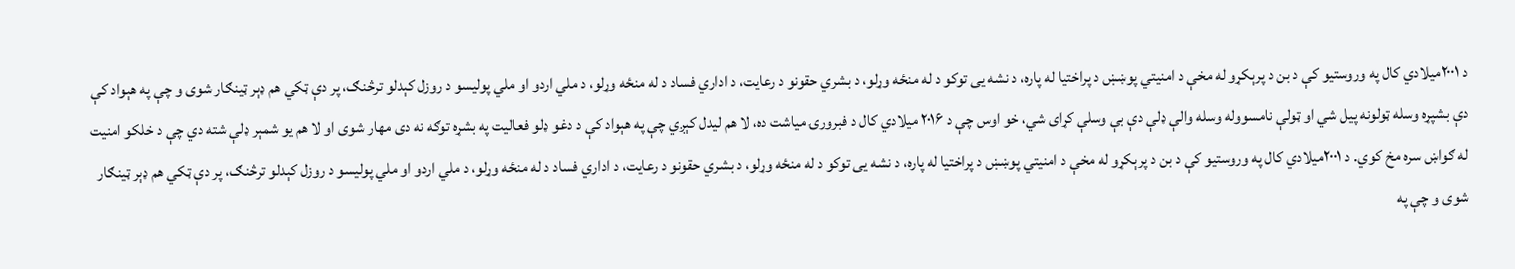د ۲۰۰۱میلادي كال په وروستيو كې د بن د پرېکړو له مخې د امنیتي پوښښ د پراختیا له پاره، د نشه یی توکو د له منځه وړلو، د بشري حقونو د رعایت، د اداري فساد د له منځه وړلو، د ملي اردو او ملي پولیسو د روزل کېدلو ترڅنګ، پر دې ټكي هم ډېر ټينګار شوى و چې په هېواد كې دې بشپړه وسله ټولونه پيل شي او ټولې نامسووله وسله والې ډلې دې بې وسلې کړای شي، خو اوس چې د ۲۰۱۶ میلادي کال د فبرورۍ میاشت ده، لا هم لیدل کېږي چې په هېواد کې د دغو ډلو فعالیت په بشړه توګه نه دی مهار شوی او لا هم یو شمېر ډلې شته دي چې د خلکو امنیت له ګواښ سره مخ کوي. د ۲۰۰۱میلادي كال په وروستيو كې د بن د پرېکړو له مخې د امنیتي پوښښ د پراختیا له پاره، د نشه یی توکو د له منځه وړلو، د بشري حقونو د رعایت، د اداري فساد د له منځه وړلو، د ملي اردو او ملي پولیسو د روزل کېدلو ترڅنګ، پر دې ټكي هم ډېر ټينګار شوى و چې په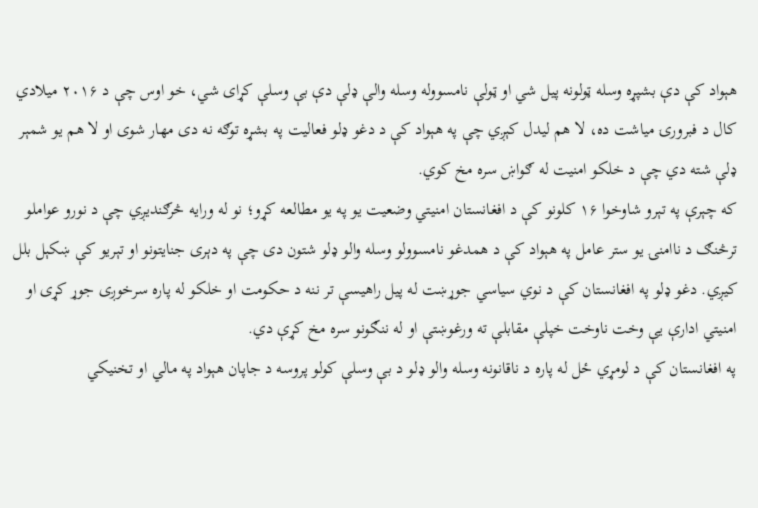هېواد كې دې بشپړه وسله ټولونه پيل شي او ټولې نامسووله وسله والې ډلې دې بې وسلې کړای شي، خو اوس چې د ۲۰۱۶ میلادي کال د فبرورۍ میاشت ده، لا هم لیدل کېږي چې په هېواد کې د دغو ډلو فعالیت په بشړه توګه نه دی مهار شوی او لا هم یو شمېر ډلې شته دي چې د خلکو امنیت له ګواښ سره مخ کوي.
که چېرې په تېرو شاوخوا ۱۶ کلونو کې د افغانستان امنیتي وضعیت یو په یو مطالعه کړو؛ نو له ورایه څرګندیږي چې د نورو عواملو ترڅنګ د ناامنۍ یو ستر عامل په هېواد کې د همدغو نامسوولو وسله والو ډلو شتون دی چې په دېری جنایتونو او تېریو کې ښکېل بلل کیږي. دغو ډلو په افغانستان کې د نوي سیاسي جوړښت له پیل راهیسې تر ننه د حکومت او خلکو له پاره سرخوږی جوړ کړی او امنیتي ادارې یې وخت ناوخت خپلې مقابلې ته ورغوښتې او له ننګونو سره مخ کړې دي.
په افغانستان کې د لومړي ځل له پاره د ناقانونه وسله والو ډلو د بې وسلې کولو پروسه د جاپان هېواد په مالي او تخنیکي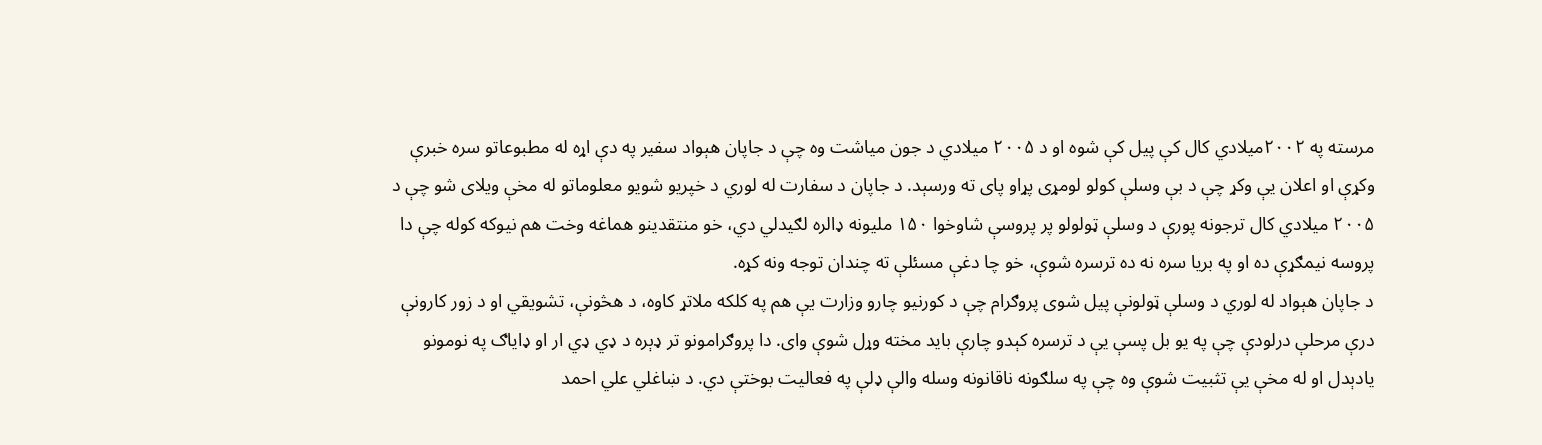مرسته په ۲۰۰۲میلادي کال کې پیل کې شوه او د ۲۰۰۵ میلادي د جون میاشت وه چې د جاپان هېواد سفیر په دې اړه له مطبوعاتو سره خبرې وکړې او اعلان یې وکړ چې د بې وسلې کولو لومړی پړاو پای ته ورسېد. د جاپان د سفارت له لوري د خپریو شویو معلوماتو له مخې ویلای شو چې د ۲۰۰۵ میلادي کال ترجونه پورې د وسلې ټولولو پر پروسې شاوخوا ۱۵۰ ملیونه ډالره لګیدلي دي، خو منتقدینو هماغه وخت هم نیوکه کوله چې دا پروسه نیمګړې ده او په بریا سره نه ده ترسره شوې، خو چا دغې مسئلې ته چندان توجه ونه کړه.
د جاپان هېواد له لوري د وسلې ټولونې پیل شوی پروګرام چې د کورنیو چارو وزارت یې هم په کلکه ملاتړ کاوه، د هڅونې، تشویقي او د زور کارونې درې مرحلې درلودې چې په یو بل پسې یې د ترسره کېدو چارې باید مخته وړل شوې وای. دا پروګرامونو تر ډېره د ډي ډي ار او ډایاګ په نومونو یادېدل او له مخې یې تثبیت شوې وه چې په سلګونه ناقانونه وسله والې ډلې په فعالیت بوختې دي. د ښاغلي علي احمد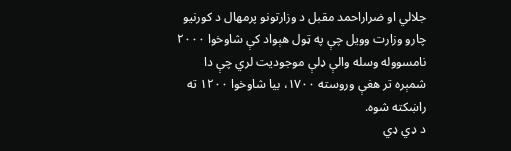جلالي او ضراراحمد مقبل د وزارتونو پرمهال د کورنیو چارو وزارت وویل چې په ټول هېواد کې شاوخوا ۲۰۰۰ نامسووله وسله والې ډلې موجودیت لري چې دا شمېره تر هغې وروسته ۱۷۰۰، بیا شاوخوا ۱۲۰۰ ته راښکته شوه.
د ډي ډي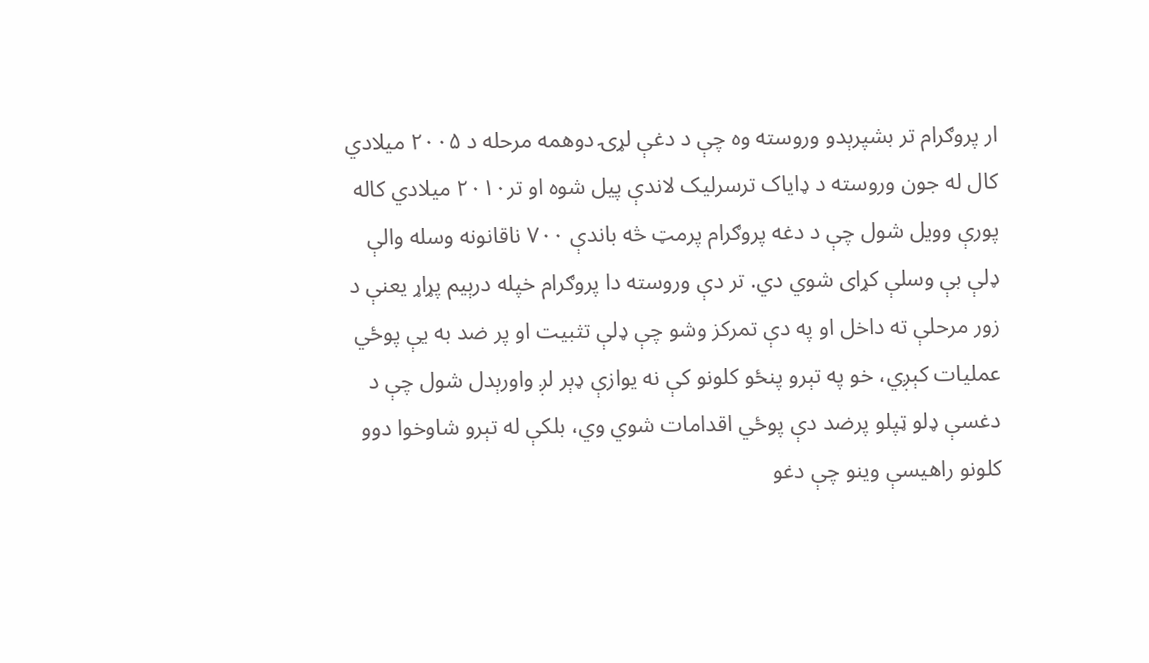ار پروګرام تر بشپرېدو وروسته وه چې د دغې لړۍ دوهمه مرحله د ۲۰۰۵ میلادي کال له جون وروسته د ډایاک ترسرلیک لاندې پیل شوه او تر۲۰۱۰ میلادي کاله پورې وویل شول چې د دغه پروګرام پرمټ څه باندې ۷۰۰ ناقانونه وسله والې ډلې بې وسلې کړای شوي دي. تر دې وروسته دا پروګرام خپله درېیم پړاړ یعنې د زور مرحلې ته داخل او په دې تمرکز وشو چې ډلې تثبیت او پر ضد به یې پوځي عملیات کېږي، خو په تېرو پنځو کلونو کې نه یوازې ډېر لږ واورېدل شول چې د دغسې ډلو ټپلو پرضد دې پوځي اقدامات شوي وي، بلکې له تېرو شاوخوا دوو کلونو راهیسې وینو چې دغو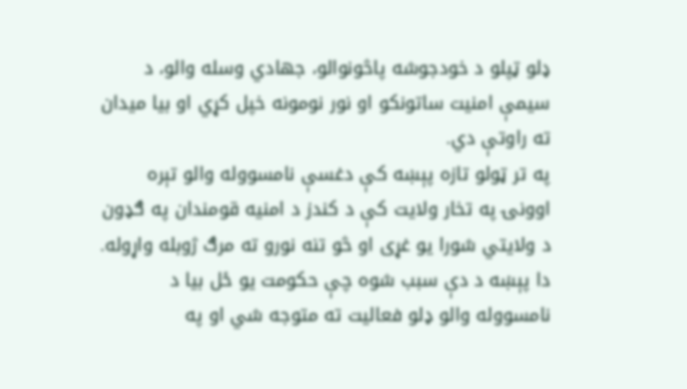ډلو ټپلو د خودجوشه پاڅونوالو، جهادي وسله والو، د سیمې امنیت ساتونکو او نور نومونه خپل کړي او بیا میدان ته راوتې دي.
په تر ټولو تازه پېښه کې دغسې نامسووله والو تېره اوونۍ په تخار ولایت کې د کندز د امنیه قومندان په ګډون د ولایتي شورا یو غړی او څو تنه نورو ته مرګ ژوبله واړوله. دا پېښه د دې سبب شوه چې حکومت یو ځل بیا د نامسووله والو ډلو فعالیت ته متوجه شي او په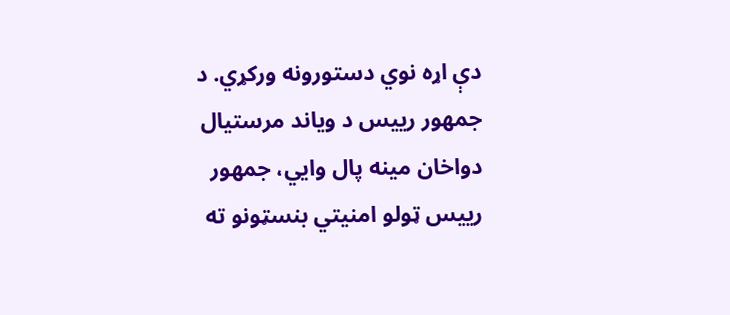دې اړه نوي دستورونه ورکړي. د جمهور رییس د ویاند مرستیال دواخان مینه پال وايي، جمهور رییس ټولو امنیتي بنسټونو ته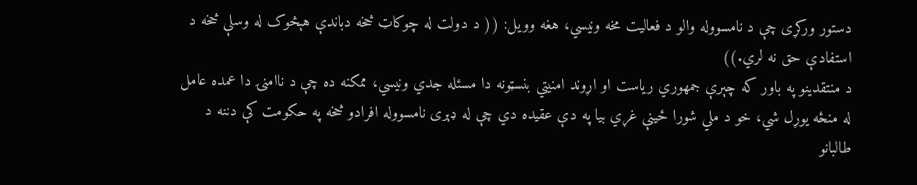دستور ورکړی چې د نامسووله والو د فعالیت مخه ونیسي، هغه وویل: (( د دولت له چوکاټ څخه دباندې هېڅوک له وسلې څخه د استفادې حق نه لري.))
د منتقدینو په باور که چېرې جمهوري ریاست او اړوند امنیتي بنسټونه دا مسئله جدي ونیسي، ممکنه ده چې د ناامنۍ دا عمده عامل له منځه یوړل شي، خو د ملي شورا ځینې غړي بیا په دې عقیده دي چې له ډېری نامسووله افرادو څخه په حکومت کې دننه د طالبانو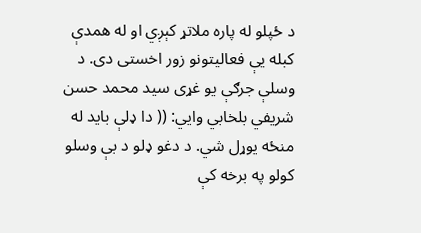د ځپلو له پاره ملاتړ کېږي او له همدې کبله یې فعالیتونو زور اخستی دی. د وسلې جرګې یو غړی سید محمد حسن شریفي بلخابي وايي: (( دا ډلې باید له منځه یوړل شي. د دغو ډلو د بې وسلو کولو په برخه کې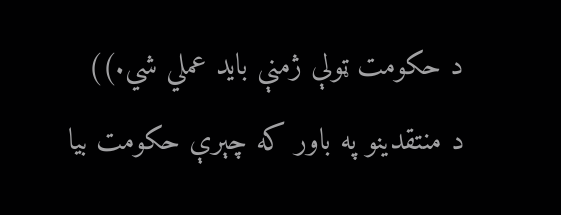د حکومت ټولې ژمنې باید عملي شي.))
د منتقدینو په باور که چېرې حکومت بیا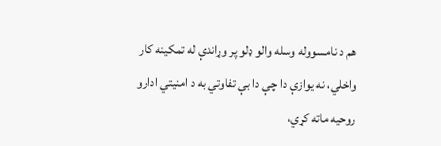هم د نامسووله وسله والو ډلو پر وړاندې له تمکینه کار واخلي، نه یوازې دا چې دا بې تفاوتي به د امنیتي ادارو روحیه ماته کړي،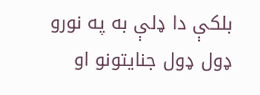بلکې دا ډلې به په نورو ډول ډول جنایتونو او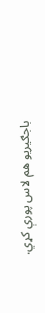باجګیریو هم لاس پورې کړي.